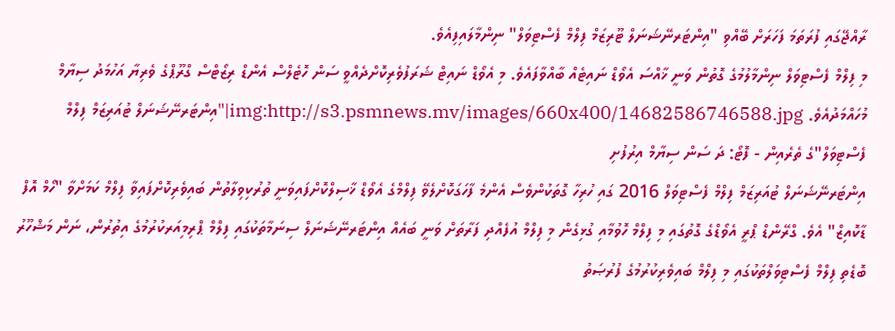ރާއްޖޭގައި ފުރަތަމަ ފަހަރަށް ބޭއްވި "އިންޓަރނޭޝަނަލް ޓޫރިޒަމް ފިލްމް ފެސްޓިވަލް" ނިންމާލައިފިއެވެ.
މި ފިލްމް ފެސްޓިވަލް ނިންމާލުމުގެ ގޮތުން ވަނީ ޚާއްސަ އެވޯޑް ނައިޓެއް ބާއްވާފައެވެ. މި އެވޯޑް ނައިޓް ޝަރަފުވެރިކޮށްދެއްވީ ސަން ހޮޓެލްސް އެންޑް ރިޒޯޓްސް ގްރޫޕްގެ ވެރިޔާ އަހުމަދު ސިޔާމް މުހައްމަދުއެވެ. img:http://s3.psmnews.mv/images/660x400/14682586746588.jpg|"އިންޓަރނޭޝަނަލް ޓުއަރިޒަމް ފިލްމް ފެސްޓިވަލް"ގެ ތެރެއިން - ފޮޓޯ: ދަ ސަން ސިޔާމް އިރުފުށި
އިންޓަރނޭޝަނަލް ޓުއަރިޒަމް ފިލްމް ފެސްޓިވަލް 2016 ގައި ހުރިހާ ގޮތަކުންވެސް އެންމެ ފާހަގަކޮށްލެވޭ ފިލްމްގެ އެވޯޑް ޚާސިލްކޮށްފައިވަނީ ތުރުކިވިލާތުން ބައިވެރިކޮށްފައިވާ ފިލްމް ކަމަށްވާ "ހޯމް އޮފް ޑާކޮއިޒް" އެވެ. ގްރޭންޑް ޕްރީ އެވޯޑްގެ ގޮތުގައި މި ފިލްމް ހޮވުމާއި ގުޅިގެން މި ފިލްމް އުފެއްދި ފަރާތަށް ވަނީ ބައެއް އިންޓަރނޭޝަނަލް ސިނަމާތަކުގައި ފިލްމް ޕްރިމިއަރކުރުމުގެ އިތުރުން، ނަން މަޝްހޫރު ބޮޑެތި ފިލްމް ފެސްޓިވަލްތަކުގައި މި ފިލްމް ބައިވެރިކުރުމުގެ ފުރުޞަތު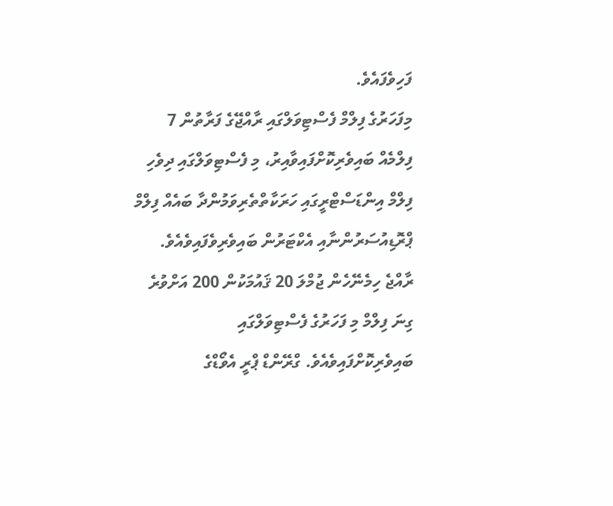ފަހިވެފައެވެ.
މިފަހަރުގެ ފިލްމް ފެސްޓިވަލްގައި ރާއްޖޭގެ ފަރާތުން 7 ފިލްމެއް ބައިވެރިކޮށްފައިވާއިރު، މި ފެސްޓިވަލްގައި ދިވެހި ފިލްމް އިންޑަސްޓްރީގައި ހަރަކާތްތެރިވަމުންދާ ބައެއް ފިލްމް ޕްރޮޑިއުސަރުންނާއި އެކްޓަރުން ބައިވެރިވެފައިވެއެވެ. ރާއްޖެ ހިމެނޭހެން ޖުމްލަ 20 ޤައުމަކުން 200 އަށްވުރެ ގިނަ ފިލްމް މި ފަހަރުގެ ފެސްޓިވަލްގައި ބައިވެރިކޮށްފައިވެއެވެ. ގްރޭންޑް ޕްރީ އެވޯޑްގެ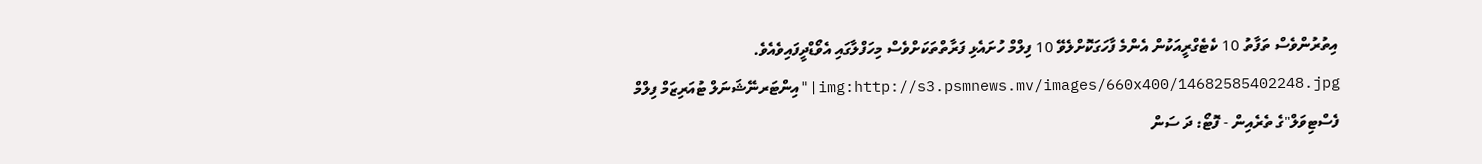އިތުރުންވެސް ތަފާތު 10 ކެޓެގްރީއަކުން އެންމެ ފާހަގަކޮށްލެވޭ 10 ފިލްމް ހުށައެޅި ފަރާތްތަކަށްވެސް މިހަފްލާގައި އެވޯޑްދީފައިވެއެވެ. img:http://s3.psmnews.mv/images/660x400/14682585402248.jpg|"އިންޓަރނޭޝަނަލް ޓުއަރިޒަމް ފިލްމް ފެސްޓިވަލް"ގެ ތެރެއިން - ފޮޓޯ: ދަ ސަން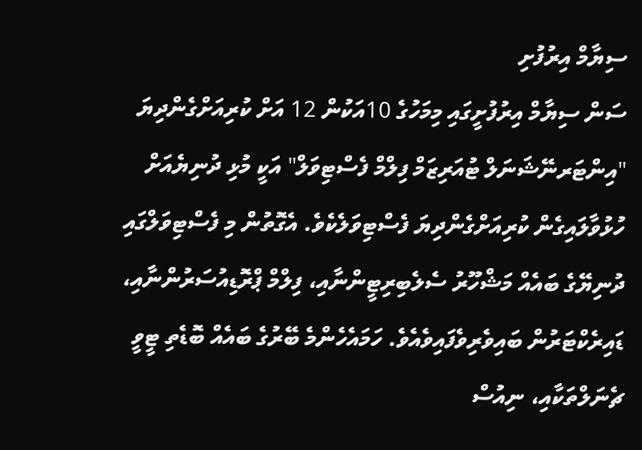ސިޔާމް އިރުފުށި
ސަން ސިޔާމް އިރުފުށީގައި މިމަހުގެ 10އަކުން 12 އަށް ކުރިއަށްގެންދިޔަ "އިންޓަރނޭޝަނަލް ޓުއަރިޒަމް ފިލްމް ފެސްޓިވަލް" އަކީ މުޅި ދުނިޔެއަށް ހުޅުވާލައިގެން ކުރިއަށްގެންދިޔަ ފެސްޓިވަލެކެވެ. އެގޮތުން މި ފެސްޓިވަލްގައި ދުނިޔޭގެ ބައެއް މަޝްހޫރު ސެލެބިރިޓީންނާއި، ފިލްމް ޕްރޮޑިއުސަރުންނާއި، ޑައިރެކްޓަރުން ބައިވެރިވެފައިވެއެވެ. ހަމައެހެންމެ ބޭރުގެ ބައެއް ބޮޑެތި ޓީވީ ޗެނަލްތަކާއި، ނިއުސް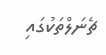ޗެނަލްތަކުގައި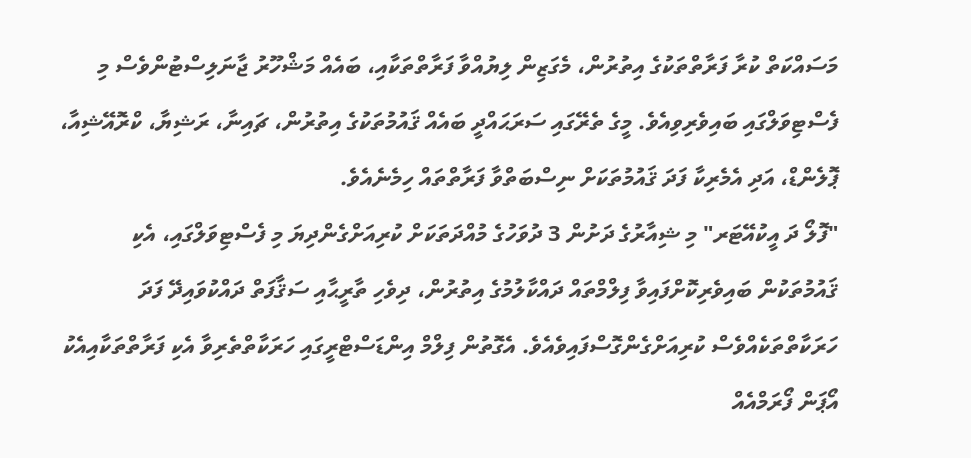މަސައްކަތް ކުރާ ފަރާތްތަކުގެ އިތުރުން، މެގަޒިން ލިޔުއްވާ ފަރާތްތަކާއި، ބައެއް މަޝްހޫރު ޖާނަލިސްޓުންވެސް މި ފެސްޓިވަލްގައި ބައިވެރިވިއެވެ. މީގެ ތެރޭގައި ސަރަޙައްދީ ބައެއް ޤައުމުތަކުގެ އިތުރުން، ޗައިނާ، ރަޝިޔާ، ކްރޮއޭޝިއާ، ޕޮލެންޑް، އަދި އެމެރިކާ ފަދަ ޤައުމުތަކަށް ނިސްބަތްވާ ފަރާތްތައް ހިމެނެއެވެ.
"ފޮލޯ ދަ އީކުއޭޓަރ" މި ޝިއާރުގެ ދަށުން 3 ދުވަހުގެ މުއްދަތަކަށް ކުރިއަށްގެންދިޔަ މި ފެސްޓިވަލްގައި، އެކި ޤައުމުތަކުން ބައިވެރިކޮށްފައިވާ ފިލްމްތައް ދައްކާލުމުގެ އިތުރުން، ދިވެހި ތާރީޙާއި ސަޤާފަތް ދައްކުވައިދޭ ފަދަ ހަރަކާތްތަކެއްވެސް ކުރިއަށްގެންގޮސްފައިވެއެވެ. އެގޮތުން ފިލްމް އިންޑަސްޓްރީގައި ހަރަކާތްތެރިވާ އެކި ފަރާތްތަކާއިއެކު އޯޕަން ފޯރަމްއެއް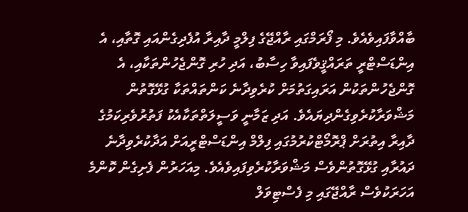ބާއްވާފައިވެއެވެ. މި ފޯރަމްގައި ރާއްޖޭގެ ފިލްމީ ދާއިރާ އުފެދިގެންއައި ގޮތާއި، އެ އިންޑަސްޓްރީ ތަރައްޤީވެފައިވާ ހިސާބު، އަދި ހުރި ގޮންޖެހުންތަކާއި، އެ ގޮންޖެހުންތަކުން އަރައިގަތުމަށް ކުރެވިދާނެ ކަންތައްތަކާ ގުޅޭގޮތުން މަޝްވަރާކުރެވިގެންދިޔައެވެ. އަދި ޒަމާނީ ވަސީލަތްތަކާއެކު ފަތުރުވެރިކަމުގެ ދާއިރާ އިތުރަށް ޕްރޮމޯޓްކުރުމުގައި ފިލްމް އިންޑަސްޓްރީއަށް އަދާކުރެވިދާނެ ދައުރާއި ގުޅޭގޮތުންވެސް މަޝްވަރާކުރެވިފައިވެއެވެ. މިއަހަރުން ފެށިގެން ކޮންމެ އަހަރަކުވެސް ރާއްޖޭގައި މި ފެސްޓިވަލް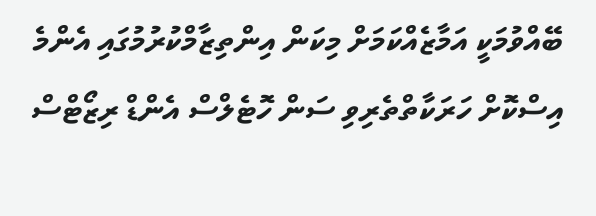ބޭއްވުމަކީ އަމާޒެއްކަމަށް މިކަން އިންތިޒާމްކުރުމުގައި އެންމެ އިސްކޮށް ހަރަކާތްތެރިވި ސަން ހޮޓެލްސް އެންޑް ރިޒޯޓްސް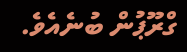ގްރޫޕުން ބުނެއެވެ.